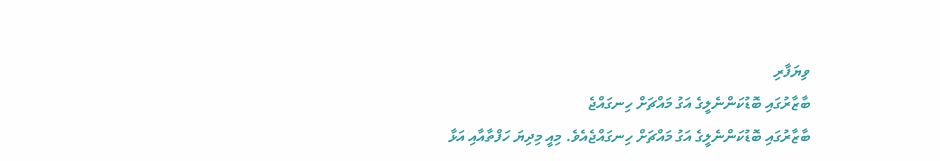ވިޔަފާރި
ބާޒާރުގައި ބޮޑުކަންނެލީގެ އަގު މައްޗަށް ހިނގައްޖެ
ބާޒާރުގައި ބޮޑުކަންނެލީގެ އަގު މައްޗަށް ހިނގައްޖެއެވެ. މިއީ މިދިޔަ ހަފްތާއާއި އަޅާ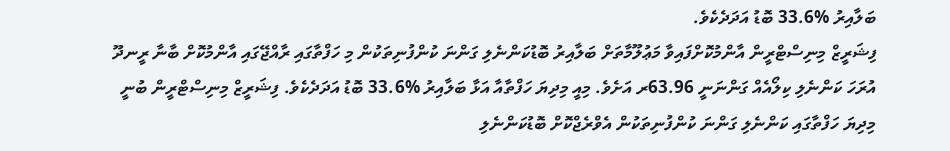ބަލާއިރު %33.6 ބޮޑު އަދަދެކެވެ.
ފިޝަރީޒް މިނިސްޓްރީން އާންމުކޮށްފައިވާ މަޢުލޫމާތަށް ބަލާއިރު ބޮޑުކަންނެލި ގަންނަ ކުންފުނިތަކުން މި ހަފްތާގައި ރާއްޖޭގައި އާންމުކޮށް ބާނާ ރީނދޫ އުރަހަ ކަންނެލި ކިލޯއެއް ގަންނަނީ 63.96ރ އަށެވެ. މިއީ މިދިޔަ ހަފްތާއާ އަޅާ ބަލާއިރު %33.6 ބޮޑު އަދަދެކެވެ. ފިޝަރީޒް މިނިސްޓްރީން ބުނީ މިދިޔަ ހަފްތާގައި ކަންނެލި ގަންނަ ކުންފުނިތަކުން އެވްރެޖްކޮށް ބޮޑުކަންނެލި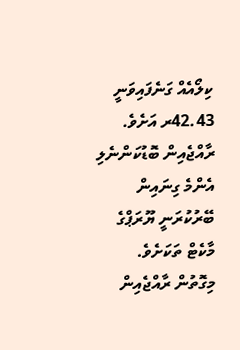ކިލޯއެއް ގަނެފައިވަނީ 42.43ރ އަށެވެ.
ރާއްޖެއިން ބޮޑުކަންނެލި އެންމެ ގިނައިން ބޭރުކުރަނީ ޔޫރަޕްގެ މާކެޓް ތަކަށެވެ. މިގޮތުން ރާއްޖެއިން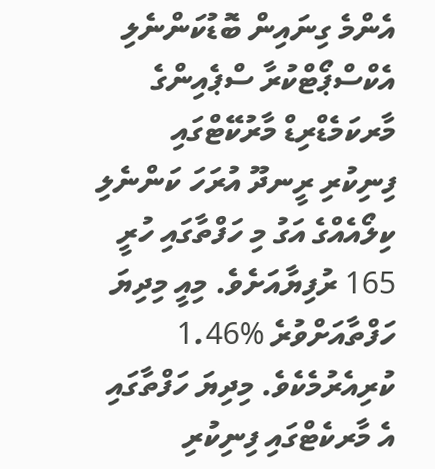އެންމެ ގިނައިން ބޮޑުކަންނެލި އެކްސްޕޯޓްކުރާ ސްޕެއިންގެ މާރކަމެޑްރިޑް މާރުކޭޓްގައި ފިނިކުރި ރީނދޫ އުރަހަ ކަންނެލި ކިލޯއެއްގެ އަގު މި ހަފްތާގައި ހުރީ 165 ރުފިޔާއަށެވެ. މިއީ މިދިޔަ ހަފްތާއަށްވުރެ %1.46 ކުރިއެރުމެކެވެ. މިދިޔަ ހަފްތާގައި އެ މާރކެޓްގައި ފިނިކުރި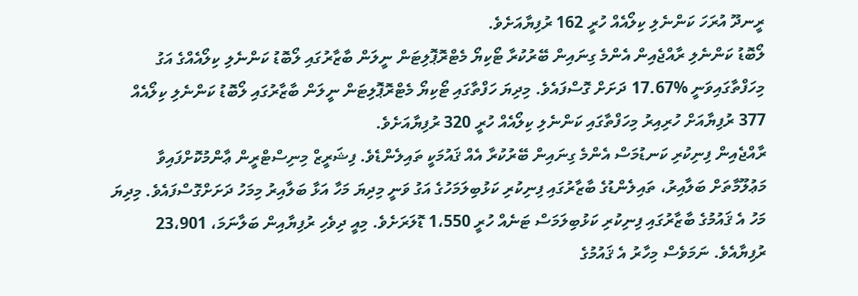ރީނދޫ އުރަހަ ކަންނެލި ކިލޯއެއް ހުރީ 162 ރުފިޔާއަށެވެ.
ލޯބޮޑު ކަންނެލި ރާއްޖެއިން އެންމެ ގިނައިން ބޭރުކުރާ ޓޯކިޔޯ މެޓްރޮޕޮލިޓަން ނީލަން ބާޒާރުގައި ލޯބޮޑު ކަންނެލި ކިލޯއެއްގެ އަގު މިހަފްތާގައިވަނީ %17.67 ދަށަށް ގޮސްފައެވެ. މިދިޔަ ހަފްތާގައި ޓޯކިޔޯ މެޓްރޮޕޮލިޓަން ނީލަން ބާޒާރުގައި ލޯބޮޑު ކަންނެލި ކިލޯއެއް 377 ރުފިޔާއަށް ހުރިއިރު މިހަފްތާގައި ކަންނެލި ކިލޯއެއް ހުރީ 320 ރުފިޔާއަށެވެ.
ރާއްޖެއިން ފިނިކުރި ކަނޑުމަސް އެންމެ ގިނައިން ބޭރުކުރާ އެއް ޤައުމަކީ ތައިލެންޑެވެ. ފިޝަރީޒް މިނިސްޓްރީން ޢާންމުކޮށްފައިވާ މަޢުލޫމާތަށް ބަލާއިރު، ތައިލެންޑުގެ ބާޒާރުގައި ފިނިކުރި ކަޅުބިލަމަހުގެ އަގު ވަނީ މިދިޔަ މަހާ އަޅާ ބަލާއިރު މިމަހު ދަށަށްގޮސްފައެވެ. މިދިޔަ މަހު އެ ޤައުމުގެ ބާޒާރުގައި ފިނިކުރި ކަޅުބިލަމަސް ޓަނެއް ހުރީ 1،550 ޑޮލަރަށެވެ. މިއީ ދިވެހި ރުފިޔާއިން ބަލާނަމަ، 23،901 ރުފިޔާއެވެ. ނަމަވެސް މިހާރު އެ ޤައުމުގެ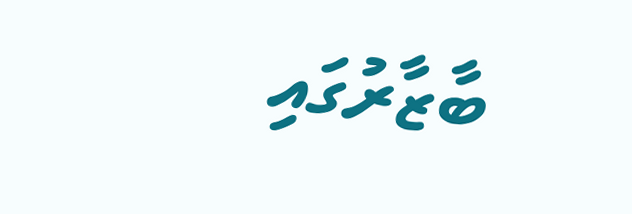ބާޒާރުގައި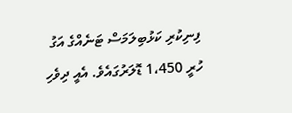ފިނިކުރި ކަޅުބިލަމަސް ޓަނެއްގެ އަގު ހުރީ 1،450 ޑޮލަރުގައެވެ. އެއީ ދިވެހި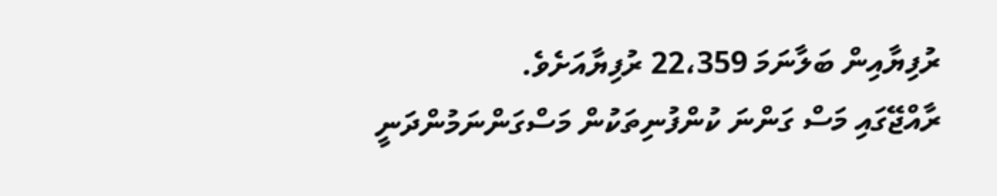ރުފިޔާއިން ބަލާނަމަ 22،359 ރުފިޔާއަށެވެ.
ރާއްޖޭގައި މަސް ގަންނަ ކުންފުނިތަކުން މަސްގަންނަމުންދަނީ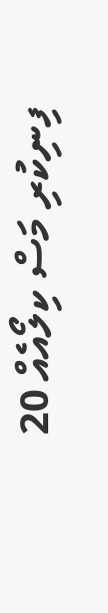ފިނިކުރި މަސް ކިލޯއެއް 20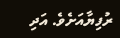ރުފިޔާއަށެވެ. އަދި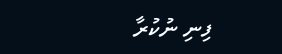ފިނި ނުކުރާ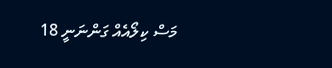މަސް ކިލޯއެއް ގަންނަނީ 18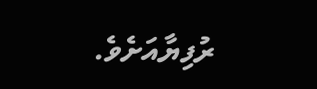ރުފިޔާއަށެވެ.